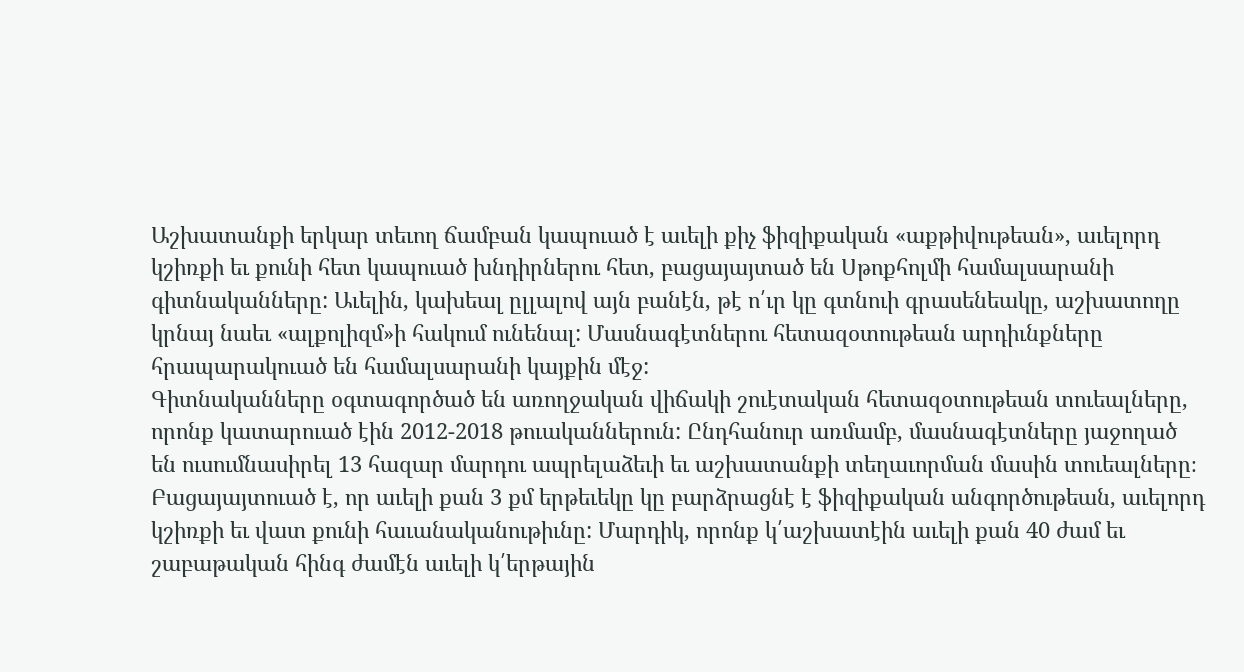Աշխատանքի երկար տեւող ճամբան կապուած է աւելի քիչ ֆիզիքական «աքթիվութեան», աւելորդ կշիռքի եւ քունի հետ կապուած խնդիրներու հետ, բացայայտած են Սթոքհոլմի համալսարանի գիտնականները: Աւելին, կախեալ ըլլալով այն բանէն, թէ ո՛ւր կը գտնուի գրասենեակը, աշխատողը կրնայ նաեւ «ալքոլիզմ»ի հակում ունենալ: Մասնագէտներու հետազօտութեան արդիւնքները հրապարակուած են համալսարանի կայքին մէջ:
Գիտնականները օգտագործած են առողջական վիճակի շուէտական հետազօտութեան տուեալները, որոնք կատարուած էին 2012-2018 թուականներուն: Ընդհանուր առմամբ, մասնագէտները յաջողած են ուսումնասիրել 13 հազար մարդու ապրելաձեւի եւ աշխատանքի տեղաւորման մասին տուեալները։
Բացայայտուած է, որ աւելի քան 3 քմ երթեւեկը կը բարձրացնէ է ֆիզիքական անգործութեան, աւելորդ կշիռքի եւ վատ քունի հաւանականութիւնը: Մարդիկ, որոնք կ՛աշխատէին աւելի քան 40 ժամ եւ շաբաթական հինգ ժամէն աւելի կ՛երթային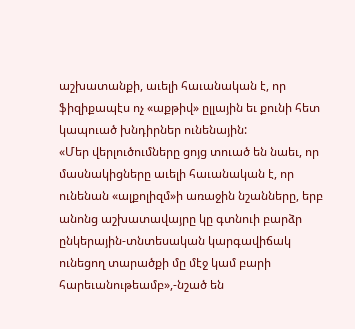աշխատանքի, աւելի հաւանական է, որ ֆիզիքապէս ոչ «աքթիվ» ըլլային եւ քունի հետ կապուած խնդիրներ ունենային:
«Մեր վերլուծումները ցոյց տուած են նաեւ, որ մասնակիցները աւելի հաւանական է, որ ունենան «ալքոլիզմ»ի առաջին նշանները, երբ անոնց աշխատավայրը կը գտնուի բարձր ընկերային-տնտեսական կարգավիճակ ունեցող տարածքի մը մէջ կամ բարի հարեւանութեամբ»,-նշած են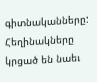գիտնականները:
Հեղինակները կրցած են նաեւ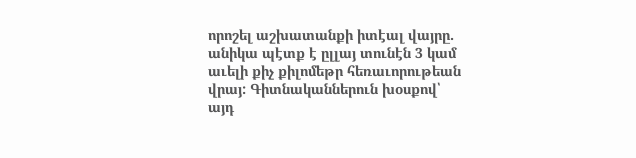որոշել աշխատանքի իտէալ վայրը. անիկա պէտք է ըլլայ տունէն 3 կամ աւելի քիչ քիլոմեթր հեռաւորութեան վրայ: Գիտնականներուն խօսքով՝ այդ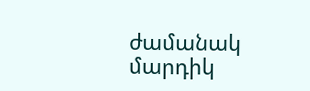ժամանակ մարդիկ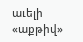աւելի «աքթիվ»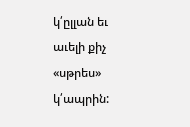կ՛ըլլան եւ աւելի քիչ «սթրես» կ՛ապրին: